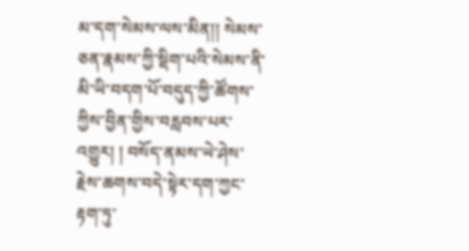མ་དག་སེམས་ལས་མིན།། སེམས་ཅན་རྣམས་ཀྱི་སྡིག་པའི་སེམས་ནི་མི་ཡི་བདག་པོ་བདུད་ཀྱི་ཚོགས་ཀྱིས་བྱིན་གྱིས་བརླབས་པར་འགྱུར། ། བསོད་ནམས་ཡེ་ཤེས་རྗེས་ཆགས་བདེ་སྟེར་དག་ཀྱང་རྟག་ཏུ་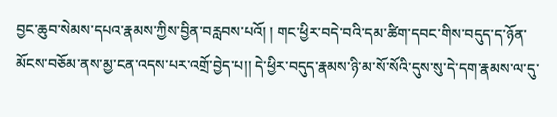བྱང་ཆུབ་སེམས་དཔའ་རྣམས་ཀྱིས་བྱིན་བརླབས་པའོ། ། གང་ཕྱིར་བདེ་བའི་དམ་ཚིག་དབང་གིས་བདུད་ད་ཉོན་མོངས་བཅོམ་ནས་མྱ་ངན་འདས་པར་འགྲོ་བྱེད་པ།། དེ་ཕྱིར་བདུད་རྣམས་ཉི་མ་སོ་སོའི་དུས་སུ་དེ་དག་རྣམས་ལ་དུ་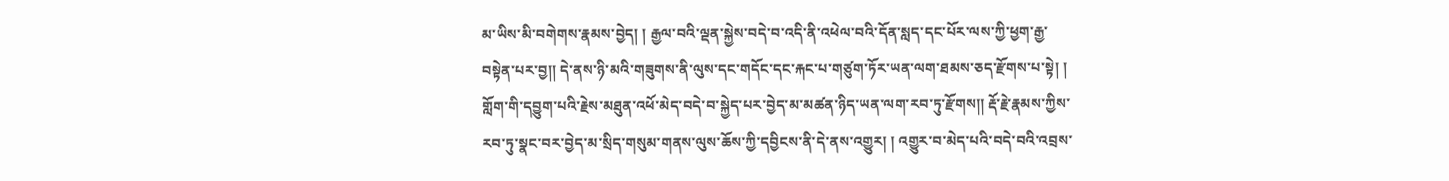མ་ཡིས་མི་བགེགས་རྣམས་བྱེད། ། རྒྱལ་བའི་ལྡན་སྐྱེས་བདེ་བ་འདི་ནི་འཕེལ་བའི་དོན་སླད་དང་པོར་ལས་ཀྱི་ཕྱག་རྒྱ་བསྟེན་པར་བྱ།། དེ་ནས་ཉི་མའི་གཟུགས་ནི་ལུས་དང་གདོང་དང་རྐང་པ་གཙུག་ཏོར་ཡན་ལག་ཐམས་ཅད་རྫོགས་པ་སྟེ། ། གློག་གི་དབྱུག་པའི་རྗེས་མཐུན་འཕོ་མེད་བདེ་བ་སྐྱེད་པར་བྱེད་མ་མཚན་ཉིད་ཡན་ལག་རབ་ཏུ་རྫོགས།། རྡོ་རྗེ་རྣམས་ཀྱིས་རབ་ཏུ་སྣང་བར་བྱེད་མ་སྲིད་གསུམ་གནས་ལུས་ཆོས་ཀྱི་དབྱིངས་ནི་དེ་ནས་འགྱུར། ། འགྱུར་བ་མེད་པའི་བདེ་བའི་འབྲས་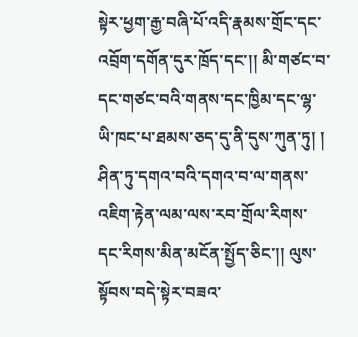སྟེར་ཕྱག་རྒྱ་བཞི་པོ་འདི་རྣམས་གྲོང་དང་འབྲོག་དགོན་དུར་ཁྲོད་དང་།། མི་གཙང་བ་དང་གཙང་བའི་གནས་དང་ཁྱིམ་དང་ལྷ་ཡི་ཁང་པ་ཐམས་ཅད་དུ་ནི་དུས་ཀུན་ཏུ། ། ཤིན་ཏུ་དགའ་བའི་དགའ་བ་ལ་གནས་འཇིག་རྟེན་ལམ་ལས་རབ་གྲོལ་རིགས་དང་རིགས་མིན་མངོན་སྤྱོད་ཅིང་།། ལུས་སྟོབས་བདེ་སྟེར་བཟའ་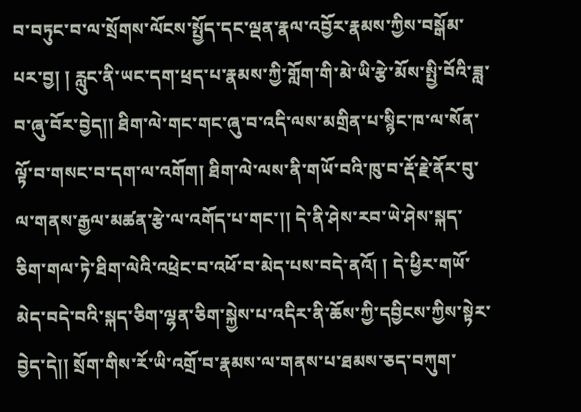བ་བཏུང་བ་ལ་སྲོགས་ལོངས་སྤྱོད་དང་ལྡན་རྣལ་འབྱོར་རྣམས་ཀྱིས་བསྒོམ་པར་བྱ། ། རླུང་ནི་ཡང་དག་ཕྲད་པ་རྣམས་ཀྱི་གློག་གི་མེ་ཡི་རྩེ་མོས་སྤྱི་བོའི་ཟླ་བ་ཞུ་བོར་བྱེད།། ཐིག་ལེ་གང་གང་ཞུ་བ་འདི་ལས་མགྲིན་པ་སྙིང་ཁ་ལ་སོན་ལྟོ་བ་གསང་བ་དག་ལ་འགོག། ཐིག་ལེ་ལས་ནི་གཡོ་བའི་ཁུ་བ་རྡོ་རྗེ་ནོར་བུ་ལ་གནས་རྒྱལ་མཚན་རྩེ་ལ་འགོད་པ་གང་།། དེ་ནི་ཤེས་རབ་ཡེ་ཤེས་སྐད་ཅིག་གལ་ཏེ་ཐིག་ལེའི་འཕྲེང་བ་འཕོ་བ་མེད་པས་བདེ་ནའོ། ། དེ་ཕྱིར་གཡོ་མེད་བདེ་བའི་སྐད་ཅིག་ལྷན་ཅིག་སྐྱེས་པ་འདིར་ནི་ཆོས་ཀྱི་དབྱིངས་ཀྱིས་སྟེར་བྱེད་དེ།། སྲོག་གིས་རོ་ཡི་འགྲོ་བ་རྣམས་ལ་གནས་པ་ཐམས་ཅད་བཀུག་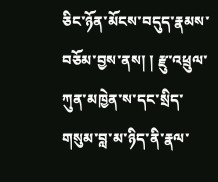ཅིང་ཉོན་མོངས་བདུད་རྣམས་བཅོམ་བྱས་ནས། ། རྫུ་འཕྲུལ་ཀུན་མཁྱེན་ས་དང་སྲིད་གསུམ་བླ་མ་ཉིད་ནི་རྣལ་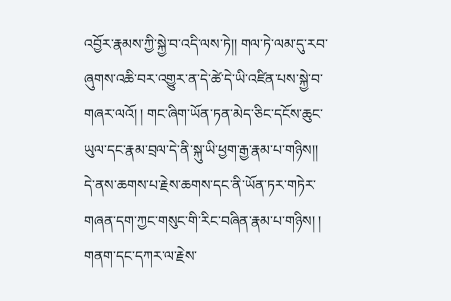འབྱོར་རྣམས་ཀྱི་སྐྱེ་བ་འདི་ལས་ཏེ།། གལ་ཏེ་ལམ་དུ་རབ་ཞུགས་འཆི་བར་འགྱུར་ན་དེ་ཚེ་དེ་ཡི་འཛིན་པས་སྐྱེ་བ་གཞར་ལའོ། ། གང་ཞིག་ཡོན་ཏན་མེད་ཅིང་དངོས་ཆུང་ཡུལ་དང་རྣམ་བྲལ་དེ་ནི་སྐུ་ཡི་ཕྱག་རྒྱ་རྣམ་པ་གཉིས།། དེ་ནས་ཆགས་པ་རྗེས་ཆགས་དང་ནི་ཡོན་ཏར་གཏེར་གཞན་དག་ཀྱང་གསུང་གི་རིང་བཞིན་རྣམ་པ་གཉིས། ། གནག་དང་དཀར་ལ་རྗེས་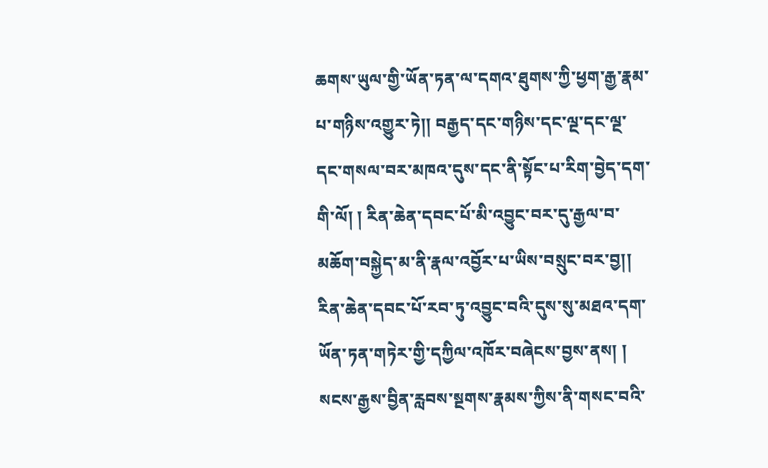ཆགས་ཡུལ་གྱི་ཡོན་ཏན་ལ་དགའ་ཐུགས་ཀྱི་ཕྱག་རྒྱ་རྣམ་པ་གཉིས་འགྱུར་ཏེ།། བརྒྱད་དང་གཉིས་དང་ལྔ་དང་ལྔ་དང་གསལ་བར་མཁའ་དུས་དང་ནི་སྟོང་པ་རིག་བྱེད་དག་གི་ལོ། ། རིན་ཆེན་དབང་པོ་མི་འབྱུང་བར་དུ་རྒྱལ་བ་མཆོག་བསྐྱེད་མ་ནི་རྣལ་འབྱོར་པ་ཡིས་བསྲུང་བར་བྱ།། རིན་ཆེན་དབང་པོ་རབ་ཏུ་འབྱུང་བའི་དུས་སུ་མཐའ་དག་ཡོན་ཏན་གཏེར་གྱི་དཀྱིལ་འཁོར་བཞེངས་བྱས་ནས། ། སངས་རྒྱས་བྱིན་རླབས་སྔགས་རྣམས་ཀྱིས་ནི་གསང་བའི་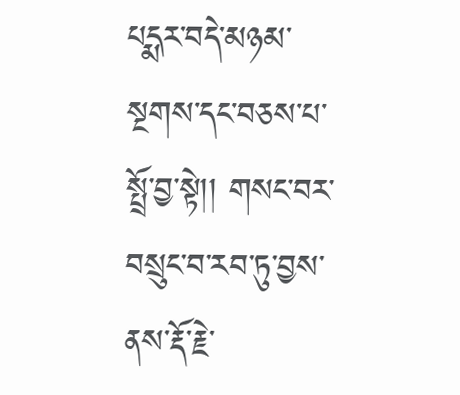པདྨར་བདེ་མཉམ་སྔགས་དང་བཅས་པ་སྤྲོ་བྱ་སྟེ།། གསང་བར་བསྲུང་བ་རབ་ཏུ་བྱས་ནས་རྡོ་རྗེ་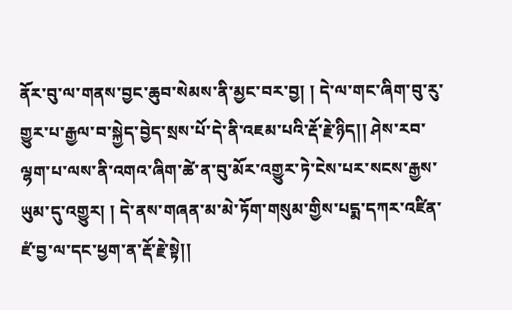ནོར་བུ་ལ་གནས་བྱང་ཆུབ་སེམས་ནི་མྱང་བར་བྱ། ། དེ་ལ་གང་ཞིག་བུ་རུ་གྱུར་པ་རྒྱལ་བ་སྐྱེད་བྱེད་སྲས་པོ་དེ་ནི་འཇམ་པའི་རྡོ་རྗེ་ཉིད།། ཤེས་རབ་ལྷག་པ་ལས་ནི་འགའ་ཞིག་ཚེ་ན་བུ་མོར་འགྱུར་ཏེ་ངེས་པར་སངས་རྒྱས་ཡུམ་དུ་འགྱུར། ། དེ་ནས་གཞན་མ་མེ་ཏོག་གསུམ་གྱིས་པདྨ་དཀར་འཛིན་ཛཾ་བྱ་ལ་དང་ཕྱག་ན་རྡོ་རྗེ་སྟེ།།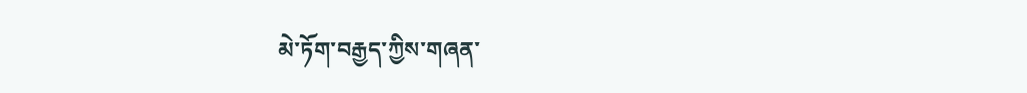མེ་ཏོག་བརྒྱད་ཀྱིས་གཞན་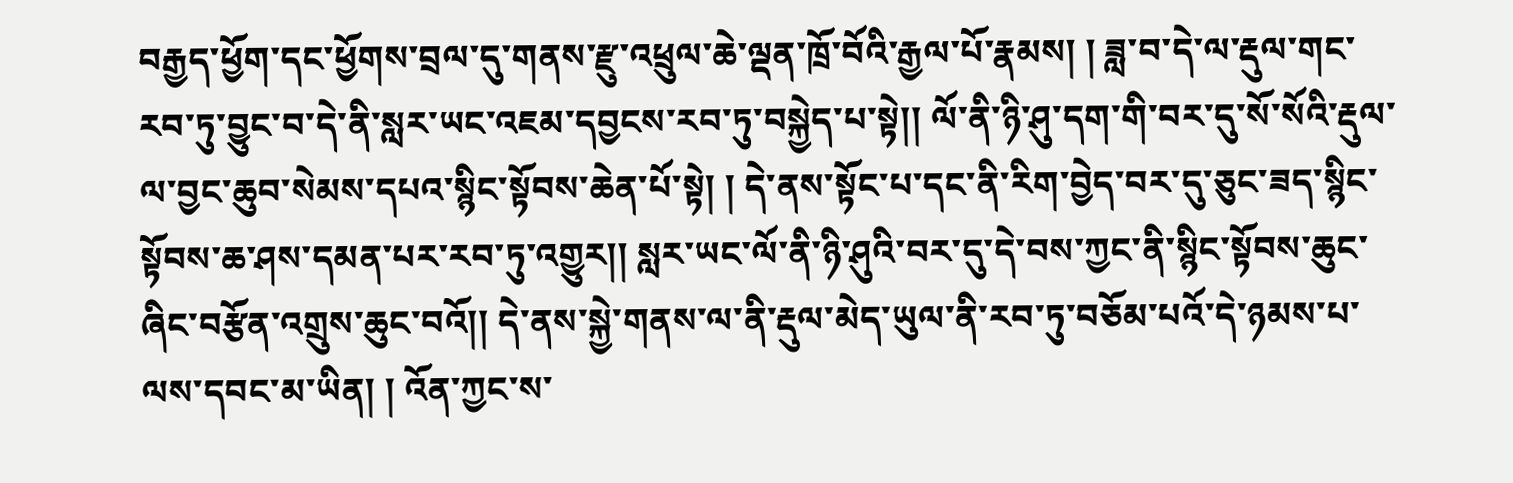བརྒྱད་ཕྱོག་དང་ཕྱོགས་བྲལ་དུ་གནས་རྫུ་འཕྲུལ་ཆེ་ལྡན་ཁྲོ་བོའི་རྒྱལ་པོ་རྣམས། ། ཟླ་བ་དེ་ལ་རྡུལ་གང་རབ་ཏུ་བྱུང་བ་དེ་ནི་སླར་ཡང་འཇམ་དབྱངས་རབ་ཏུ་བསྐྱེད་པ་སྟེ།། ལོ་ནི་ཉི་ཤུ་དག་གི་བར་དུ་སོ་སོའི་རྡུལ་ལ་བྱང་ཆུབ་སེམས་དཔའ་སྙིང་སྟོབས་ཆེན་པོ་སྟེ། ། དེ་ནས་སྟོང་པ་དང་ནི་རིག་བྱེད་བར་དུ་ཅུང་ཟད་སྙིང་སྟོབས་ཆ་ཤས་དམན་པར་རབ་ཏུ་འགྱུར།། སླར་ཡང་ལོ་ནི་ཉི་ཤུའི་བར་དུ་དེ་བས་ཀྱང་ནི་སྙིང་སྟོབས་ཆུང་ཞིང་བརྩོན་འགྲུས་ཆུང་བའོ།། དེ་ནས་སྐྱེ་གནས་ལ་ནི་རྡུལ་མེད་ཡུལ་ནི་རབ་ཏུ་བཅོམ་པའོ་དེ་ཉམས་པ་ལས་དབང་མ་ཡིན། ། འོན་ཀྱང་ས་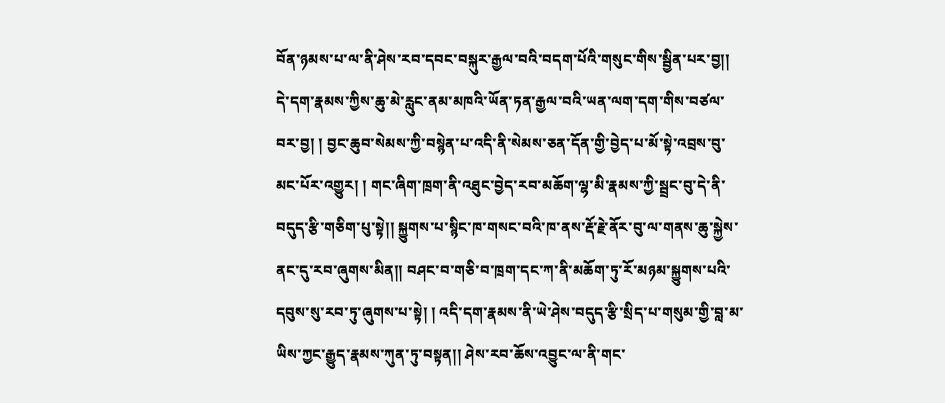བོན་ཉམས་པ་ལ་ནི་ཤེས་རབ་དབང་བསྐུར་རྒྱལ་བའི་བདག་པོའི་གསུང་གིས་སྦྱིན་པར་བྱ།། དེ་དག་རྣམས་ཀྱིས་ཆུ་མེ་རླུང་ནམ་མཁའི་ཡོན་ཏན་རྒྱལ་བའི་ཡན་ལག་དག་གིས་བཙལ་བར་བྱ། ། བྱང་ཆུབ་སེམས་ཀྱི་བསྙེན་པ་འདི་ནི་སེམས་ཅན་དོན་གྱི་བྱེད་པ་མོ་སྟེ་འབྲས་བུ་མང་པོར་འགྱུར། ། གང་ཞིག་ཁྲག་ནི་འཐུང་བྱེད་རབ་མཆོག་ལྷ་མི་རྣམས་ཀྱི་སྦྲང་བུ་དེ་ནི་བདུད་རྩི་གཅིག་པུ་སྟེ།། སྐྱུགས་པ་སྙིང་ཁ་གསང་བའི་ཁ་ནས་རྡོ་རྗེ་ནོར་བུ་ལ་གནས་ཆུ་སྐྱེས་ནང་དུ་རབ་ཞུགས་མིན།། བཤང་བ་གཅི་བ་ཁྲག་དང་ཀ་ནི་མཆོག་ཏུ་རོ་མཉམ་སྐྱུགས་པའི་དབུས་སུ་རབ་ཏུ་ཞུགས་པ་སྟེ། ། འདི་དག་རྣམས་ནི་ཡེ་ཤེས་བདུད་རྩི་སྲིད་པ་གསུམ་གྱི་བླ་མ་ཡིས་ཀྱང་རྒྱུད་རྣམས་ཀུན་ཏུ་བསྟན།། ཤེས་རབ་ཆོས་འབྱུང་ལ་ནི་གང་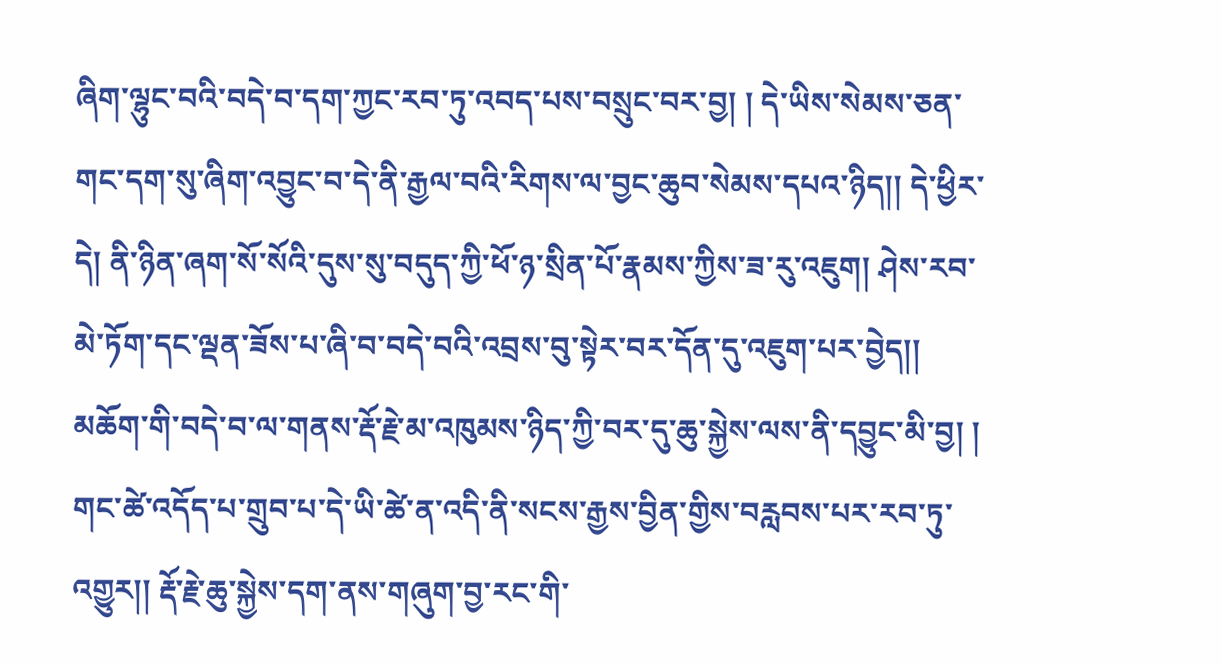ཞིག་ལྷུང་བའི་བདེ་བ་དག་ཀྱང་རབ་ཏུ་འབད་པས་བསྲུང་བར་བྱ། ། དེ་ཡིས་སེམས་ཅན་གང་དག་སུ་ཞིག་འབྱུང་བ་དེ་ནི་རྒྱལ་བའི་རིགས་ལ་བྱང་ཆུབ་སེམས་དཔའ་ཉིད།། དེ་ཕྱིར་དེ། ནི་ཉིན་ཞག་སོ་སོའི་དུས་སུ་བདུད་ཀྱི་ཕོ་ཉ་སྲིན་པོ་རྣམས་ཀྱིས་ཟ་རུ་འཇུག། ཤེས་རབ་མེ་ཏོག་དང་ལྡན་ཟོས་པ་ཞི་བ་བདེ་བའི་འབྲས་བུ་སྟེར་བར་དོན་དུ་འཇུག་པར་བྱེད།། མཆོག་གི་བདེ་བ་ལ་གནས་རྡོ་རྗེ་མ་འཁུམས་ཉིད་ཀྱི་བར་དུ་ཆུ་སྐྱེས་ལས་ནི་དབྱུང་མི་བྱ། ། གང་ཚེ་འདོད་པ་གྲུབ་པ་དེ་ཡི་ཚེ་ན་འདི་ནི་སངས་རྒྱས་བྱིན་གྱིས་བརླབས་པར་རབ་ཏུ་འགྱུར།། རྡོ་རྗེ་ཆུ་སྐྱེས་དག་ནས་གཞུག་བྱ་རང་གི་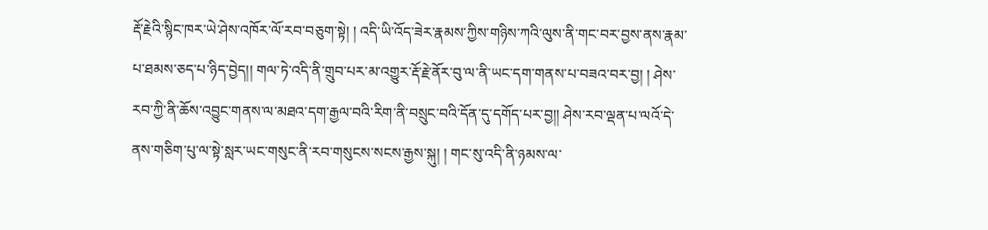རྡོ་རྗེའི་སྙིང་ཁར་ཡེ་ཤེས་འཁོར་ལོ་རབ་བཅུག་སྟེ། ། འདི་ཡི་འོད་ཟེར་རྣམས་ཀྱིས་གཉིས་ཀའི་ལུས་ནི་གང་བར་བྱས་ནས་རྣམ་པ་ཐམས་ཅད་པ་ཉིད་བྱེད།། གལ་ཏེ་འདི་ནི་གྲུབ་པར་མ་འགྱུར་རྡོ་རྗེ་ནོར་བུ་ལ་ནི་ཡང་དག་གནས་པ་བཟའ་བར་བྱ། ། ཤེས་རབ་ཀྱི་ནི་ཆོས་འབྱུང་གནས་ལ་མཐའ་དག་རྒྱལ་བའི་རིག་ནི་བསྲུང་བའི་དོན་དུ་དགོད་པར་བྱ།། ཤེས་རབ་ལྡན་པ་ལའོ་དེ་ནས་གཅིག་པུ་ལ་སྟེ་སླར་ཡང་གསུང་ནི་རབ་གསུངས་སངས་རྒྱས་སྐུ། ། གང་སུ་འདི་ནི་ཉམས་ལ་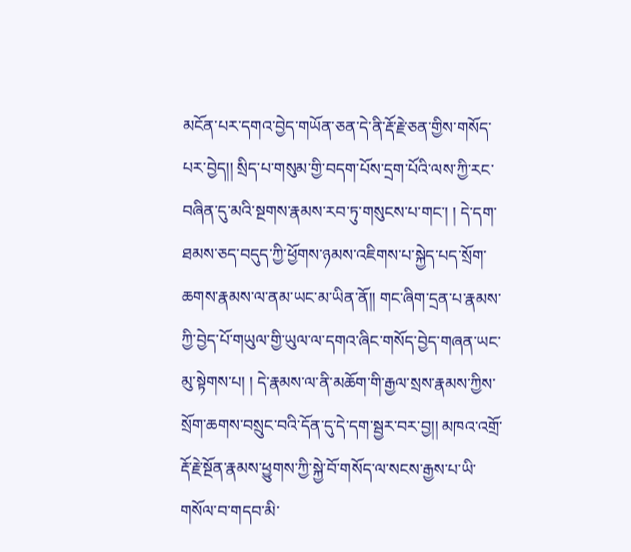མངོན་པར་དགའ་བྱེད་གཡོན་ཅན་དེ་ནི་རྡོ་རྗེ་ཅན་གྱིས་གསོད་པར་བྱེད།། སྲིད་པ་གསུམ་གྱི་བདག་པོས་དྲག་པོའི་ལས་ཀྱི་རང་བཞིན་དུ་མའི་སྔགས་རྣམས་རབ་ཏུ་གསུངས་པ་གང་། ། དེ་དག་ཐམས་ཅད་བདུད་ཀྱི་ཕྱོགས་ཉམས་འཇིགས་པ་སྐྱེད་པད་སྲོག་ཆགས་རྣམས་ལ་ནམ་ཡང་མ་ཡིན་ནོ།། གང་ཞིག་དྲན་པ་རྣམས་ཀྱི་བྱེད་པོ་གཡུལ་གྱི་ཡུལ་ལ་དགའ་ཞིང་གསོད་བྱེད་གཞན་ཡང་མུ་སྟེགས་པ། ། དེ་རྣམས་ལ་ནི་མཆོག་གི་རྒྱལ་སྲས་རྣམས་ཀྱིས་སྲོག་ཆགས་བསྲུང་བའི་དོན་དུ་དེ་དག་སྦྱར་བར་བྱ།། མཁའ་འགྲོ་རྡོ་རྗེ་སྔོན་རྣམས་ཕྱུགས་ཀྱི་སྐྱེ་བོ་གསོད་ལ་སངས་རྒྱས་པ་ཡི་གསོལ་བ་གདབ་མི་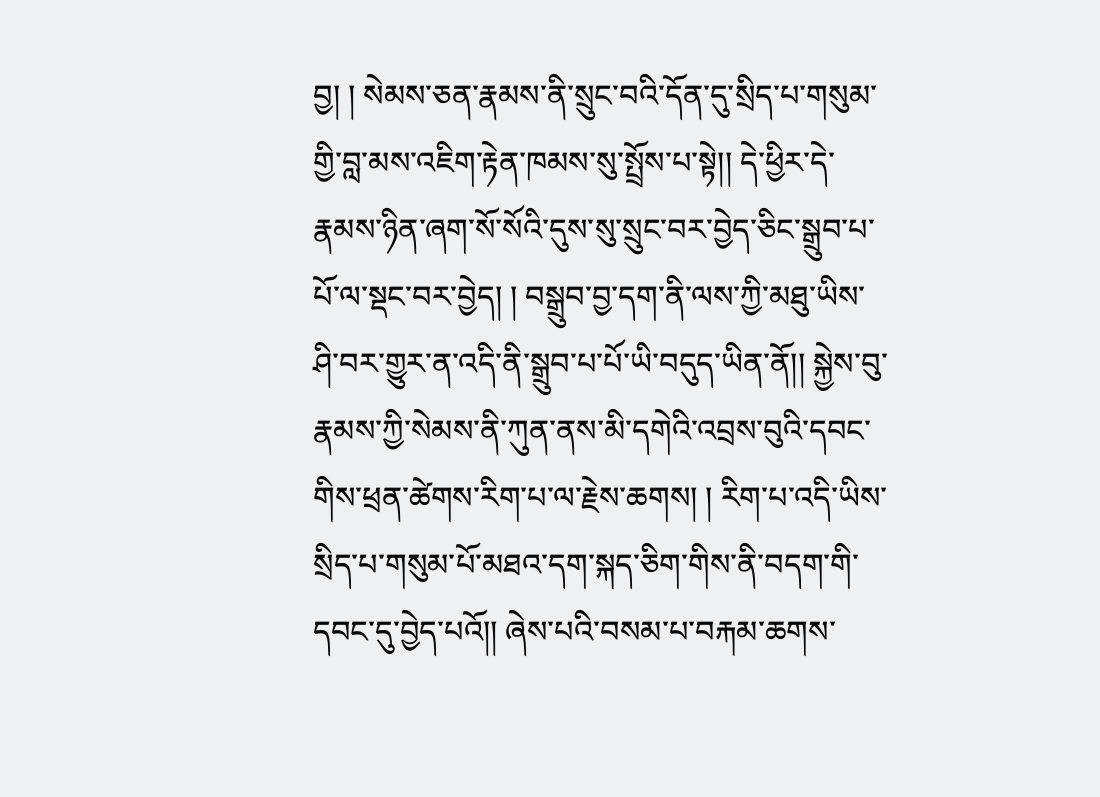བྱ། ། སེམས་ཅན་རྣམས་ནི་སྲུང་བའི་དོན་དུ་སྲིད་པ་གསུམ་གྱི་བླ་མས་འཇིག་རྟེན་ཁམས་སུ་སྤྲོས་པ་སྟེ།། དེ་ཕྱིར་དེ་རྣམས་ཉིན་ཞག་སོ་སོའི་དུས་སུ་སྲུང་བར་བྱེད་ཅིང་སྒྲུབ་པ་པོ་ལ་སྡང་བར་བྱེད། ། བསྒྲུབ་བྱ་དག་ནི་ལས་ཀྱི་མཐུ་ཡིས་ཤི་བར་གྱུར་ན་འདི་ནི་སྒྲུབ་པ་པོ་ཡི་བདུད་ཡིན་ནོ།། སྐྱེས་བུ་རྣམས་ཀྱི་སེམས་ནི་ཀུན་ནས་མི་དགེའི་འབྲས་བུའི་དབང་གིས་ཕྲན་ཚེགས་རིག་པ་ལ་རྗེས་ཆགས། ། རིག་པ་འདི་ཡིས་སྲིད་པ་གསུམ་པོ་མཐའ་དག་སྐད་ཅིག་གིས་ནི་བདག་གི་དབང་དུ་བྱེད་པའོ།། ཞེས་པའི་བསམ་པ་བརྐམ་ཆགས་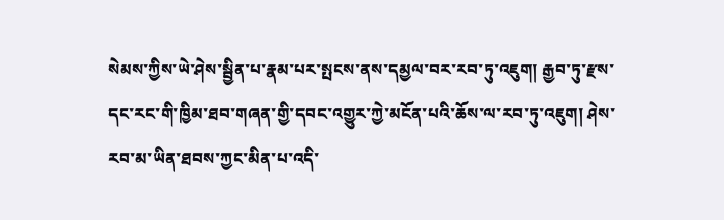སེམས་ཀྱིས་ཡེ་ཤེས་སྦྱིན་པ་རྣམ་པར་སྤངས་ནས་དམྱལ་བར་རབ་ཏུ་འཇུག། རྒྱབ་ཏུ་རྫས་དང་རང་གི་ཁྱིམ་ཐབ་གཞན་གྱི་དབང་འགྱུར་ཀྱེ་མངོན་པའི་ཆོས་ལ་རབ་ཏུ་འཇུག། ཤེས་རབ་མ་ཡིན་ཐབས་ཀྱང་མིན་པ་འདི་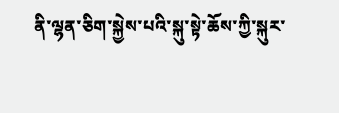ནི་ལྷན་ཅིག་སྐྱེས་པའི་སྐུ་སྟེ་ཆོས་ཀྱི་སྐུར་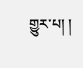གྱུར་པ། །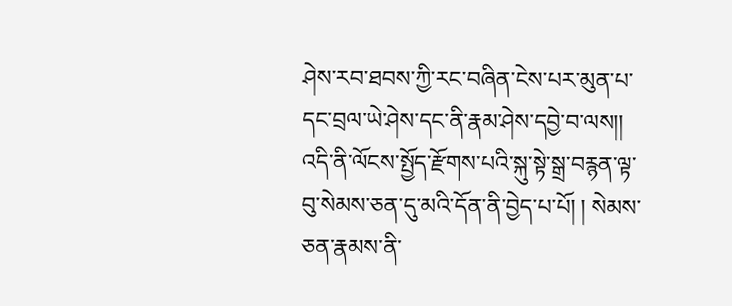ཤེས་རབ་ཐབས་ཀྱི་རང་བཞིན་ངེས་པར་མུན་པ་དང་བྲལ་ཡེ་ཤེས་དང་ནི་རྣམ་ཤེས་དབྱེ་བ་ལས།། འདི་ནི་ལོངས་སྤྱོད་རྫོགས་པའི་སྐུ་སྟེ་སྒྲ་བརྙན་ལྟ་བུ་སེམས་ཅན་དུ་མའི་དོན་ནི་བྱེད་པ་པོ། ། སེམས་ཅན་རྣམས་ནི་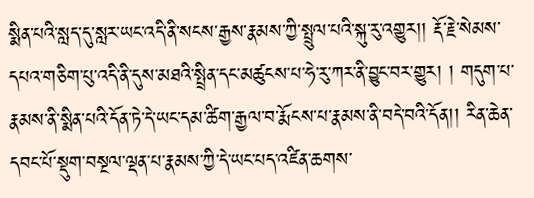སྨིན་པའི་སླད་དུ་སླར་ཡང་འདི་ནི་སངས་རྒྱས་རྣམས་ཀྱི་སྤྲུལ་པའི་སྐུ་རུ་འགྱུར།། རྡོ་རྗེ་སེམས་དཔའ་གཅིག་པུ་འདི་ནི་དུས་མཐའི་སྤྲིན་དང་མཚུངས་པ་ཧེ་རུ་ཀར་ནི་བྱུང་བར་གྱུར། ། གདུག་པ་རྣམས་ནི་སྨིན་པའི་དོན་ཏེ་དེ་ཡང་དམ་ཚིག་རྒྱལ་བ་རྨོངས་པ་རྣམས་ནི་བདེ་བའི་དོན།། རིན་ཆེན་དབང་པོ་སྡུག་བསྔལ་ལྡན་པ་རྣམས་ཀྱི་དེ་ཡང་པད་འཛིན་ཆགས་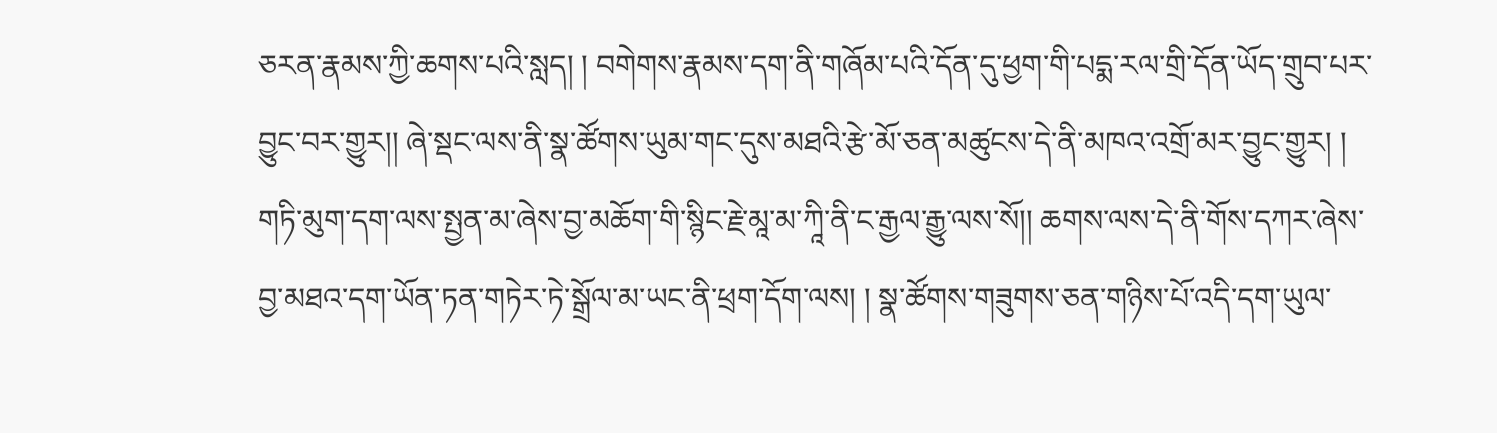ཅརན་རྣམས་ཀྱི་ཆགས་པའི་སླད། ། བགེགས་རྣམས་དག་ནི་གཞོམ་པའི་དོན་དུ་ཕྱག་གི་པདྨ་རལ་གྲི་དོན་ཡོད་གྲུབ་པར་བྱུང་བར་གྱུར།། ཞེ་སྡང་ལས་ནི་སྣ་ཚོགས་ཡུམ་གང་དུས་མཐའི་རྩེ་མོ་ཅན་མཚུངས་དེ་ནི་མཁའ་འགྲོ་མར་བྱུང་གྱུར། ། གཏི་མུག་དག་ལས་སྤྱན་མ་ཞེས་བྱ་མཆོག་གི་སྙིང་རྗེ་མཱ་མ་ཀཱི་ནི་ང་རྒྱལ་རྒྱུ་ལས་སོ།། ཆགས་ལས་དེ་ནི་གོས་དཀར་ཞེས་བྱ་མཐའ་དག་ཡོན་ཏན་གཏེར་ཏེ་སྒྲོལ་མ་ཡང་ནི་ཕྲག་དོག་ལས། ། སྣ་ཚོགས་གཟུགས་ཅན་གཉིས་པོ་འདི་དག་ཡུལ་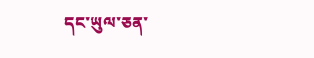དང་ཡུལ་ཅན་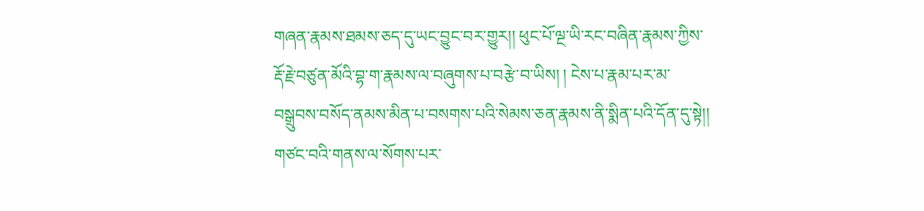གཞན་རྣམས་ཐམས་ཅད་དུ་ཡང་བྱུང་བར་གྱུར།། ཕུང་པོ་ལྔ་ཡི་རང་བཞིན་རྣམས་ཀྱིས་རྡོ་རྗེ་བཙུན་མོའི་བྷ་ག་རྣམས་ལ་བཞུགས་པ་བརྩེ་བ་ཡིས། ། ངེས་པ་རྣམ་པར་མ་བསྒྲུབས་བསོད་ནམས་མིན་པ་བསགས་པའི་སེམས་ཅན་རྣམས་ནི་སྨིན་པའི་དོན་དུ་སྟེ།། གཙང་བའི་གནས་ལ་སོགས་པར་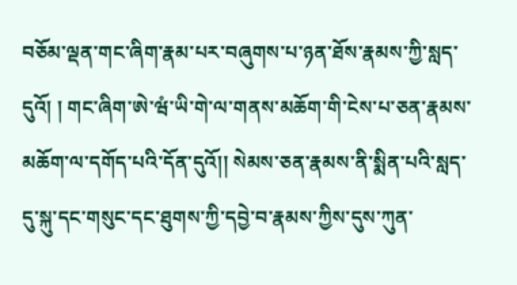བཅོམ་ལྡན་གང་ཞིག་རྣམ་པར་བཞུགས་པ་ཉན་ཐོས་རྣམས་ཀྱི་སླད་དུའོ། ། གང་ཞིག་ཨེ་ཝཾ་ཡི་གེ་ལ་གནས་མཆོག་གི་ངེས་པ་ཅན་རྣམས་མཆོག་ལ་དགོད་པའི་དོན་དུའོ།། སེམས་ཅན་རྣམས་ནི་སྨིན་པའི་སླད་དུ་སྐུ་དང་གསུང་དང་ཐུགས་ཀྱི་དབྱེ་བ་རྣམས་ཀྱིས་དུས་ཀུན་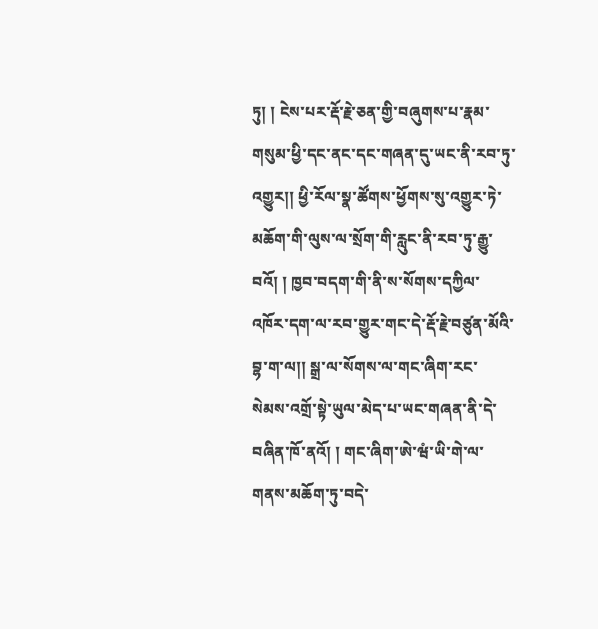ཏུ། ། ངེས་པར་རྡོ་རྗེ་ཅན་གྱི་བཞུགས་པ་རྣམ་གསུམ་ཕྱི་དང་ནང་དང་གཞན་དུ་ཡང་ནི་རབ་ཏུ་འགྱུར།། ཕྱི་རོལ་སྣ་ཚོགས་ཕྱོགས་སུ་འགྱུར་ཏེ་མཆོག་གི་ལུས་ལ་སྲོག་གི་རླུང་ནི་རབ་ཏུ་རྒྱུ་བའོ། ། ཁྱབ་བདག་གི་ནི་ས་སོགས་དཀྱིལ་འཁོར་དག་ལ་རབ་གྱུར་གང་དེ་རྡོ་རྗེ་བཙུན་མོའི་བྷ་ག་ལ།། སྒྲ་ལ་སོགས་ལ་གང་ཞིག་རང་སེམས་འགྲོ་སྟེ་ཡུལ་མེད་པ་ཡང་གཞན་ནི་དེ་བཞིན་ཁོ་ནའོ། ། གང་ཞིག་ཨེ་ཝཾ་ཡི་གེ་ལ་གནས་མཆོག་ཏུ་བདེ་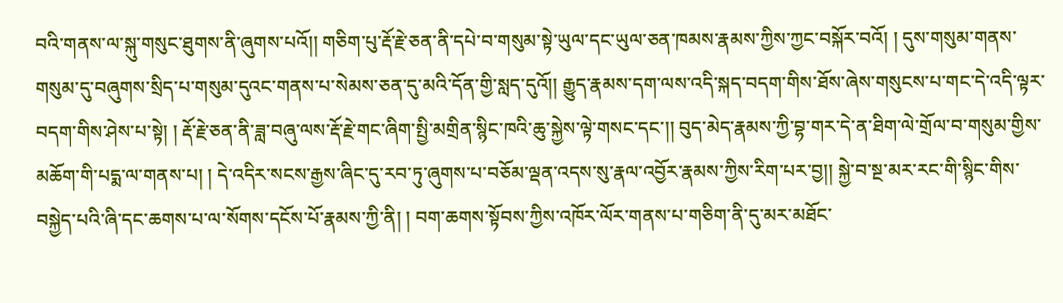བའི་གནས་ལ་སྐུ་གསུང་ཐུགས་ནི་ཞུགས་པའོ།། གཅིག་པུ་རྡོ་རྗེ་ཅན་ནི་དཔེ་བ་གསུམ་སྟེ་ཡུལ་དང་ཡུལ་ཅན་ཁམས་རྣམས་ཀྱིས་ཀྱང་བསྐོར་བའོ། ། དུས་གསུམ་གནས་གསུམ་དུ་བཞུགས་སྲིད་པ་གསུམ་དུའང་གནས་པ་སེམས་ཅན་དུ་མའི་དོན་གྱི་སླད་དུའོ།། རྒྱུད་རྣམས་དག་ལས་འདི་སྐད་བདག་གིས་ཐོས་ཞེས་གསུངས་པ་གང་དེ་འདི་ལྟར་བདག་གིས་ཤེས་པ་སྟེ། ། རྡོ་རྗེ་ཅན་ནི་ཟླ་བཞུ་ལས་རྡོ་རྗེ་གང་ཞིག་སྤྱི་མགྲིན་སྙིང་ཁའི་ཆུ་སྐྱེས་ལྟེ་གསང་དང་།། བུད་མེད་རྣམས་ཀྱི་བྷ་གར་དེ་ན་ཐིག་ལེ་གྲོལ་བ་གསུམ་གྱིས་མཆོག་གི་པདྨ་ལ་གནས་པ། ། དེ་འདིར་སངས་རྒྱས་ཞིང་དུ་རབ་ཏུ་ཞུགས་པ་བཅོམ་ལྡན་འདས་སུ་རྣལ་འབྱོར་རྣམས་ཀྱིས་རིག་པར་བྱ།། སྐྱེ་བ་སྔ་མར་རང་གི་སྙིང་གིས་བསྐྱེད་པའི་ཞི་དང་ཆགས་པ་ལ་སོགས་དངོས་པོ་རྣམས་ཀྱི་ནི། ། བག་ཆགས་སྟོབས་ཀྱིས་འཁོར་ལོར་གནས་པ་གཅིག་ནི་དུ་མར་མཐོང་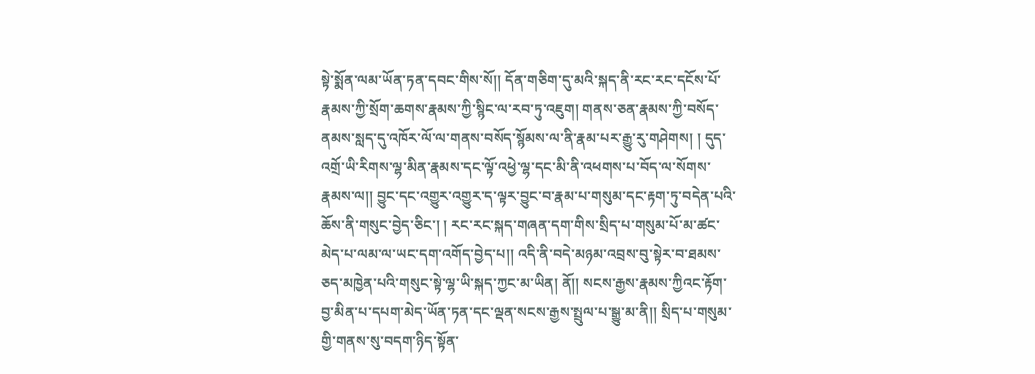སྟེ་སྨོན་ལམ་ཡོན་ཏན་དབང་གིས་སོ།། དོན་གཅིག་དུ་མའི་སྐད་ནི་རང་རང་དངོས་པོ་རྣམས་ཀྱི་སྲོག་ཆགས་རྣམས་ཀྱི་སྙིང་ལ་རབ་ཏུ་འཇུག། གནས་ཅན་རྣམས་ཀྱི་བསོད་ནམས་སླད་དུ་འཁོར་ལོ་ལ་གནས་བསོད་སྙོམས་ལ་ནི་རྣམ་པར་རྒྱུ་རུ་གཤེགས། ། དུད་འགྲོ་ཡི་རིགས་ལྷ་མིན་རྣམས་དང་ལྟོ་འཕྱེ་ལྷ་དང་མི་ནི་འཕགས་པ་བོད་ལ་སོགས་རྣམས་ལ།། བྱུང་དང་འགྱུར་འགྱུར་ད་ལྟར་བྱུང་བ་རྣམ་པ་གསུམ་དང་རྟག་ཏུ་བདེན་པའི་ཆོས་ནི་གསུང་བྱེད་ཅིང་། ། རང་རང་སྐད་གཞན་དག་གིས་སྲིད་པ་གསུམ་པོ་མ་ཚང་མེད་པ་ལམ་ལ་ཡང་དག་འགོད་བྱེད་པ།། འདི་ནི་བདེ་མཉམ་འབྲས་བུ་སྟེར་བ་ཐམས་ཅད་མཁྱེན་པའི་གསུང་སྟེ་ལྷ་ཡི་སྐད་ཀྱང་མ་ཡིན། ནོ།། སངས་རྒྱས་རྣམས་ཀྱིའང་རྟོག་བྱ་མིན་པ་དཔག་མེད་ཡོན་ཏན་དང་ལྡན་སངས་རྒྱས་སྤྲུལ་པ་སྒྱུ་མ་ནི།། སྲིད་པ་གསུམ་གྱི་གནས་སུ་བདག་ཉིད་སྟོན་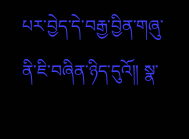པར་བྱེད་དེ་བརྒྱ་བྱིན་གཞུ་ནི་ཇི་བཞིན་ཉིད་དུའོ།། སྣ་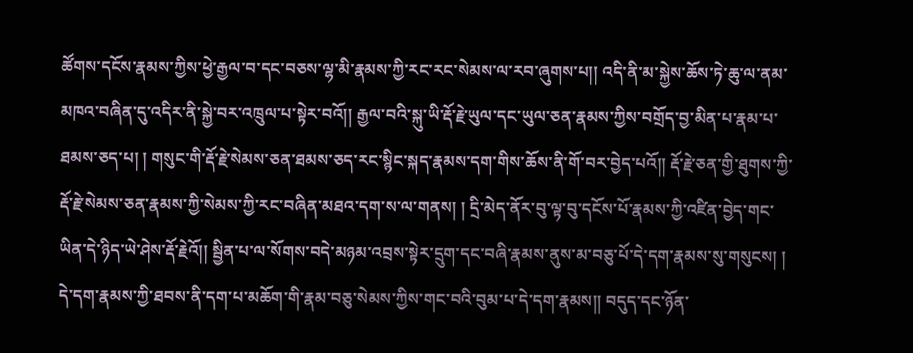ཚོགས་དངོས་རྣམས་ཀྱིས་ཕྱེ་རྒྱལ་བ་དང་བཅས་ལྷ་མི་རྣམས་ཀྱི་རང་རང་སེམས་ལ་རབ་ཞུགས་པ།། འདི་ནི་མ་སྐྱེས་ཆོས་ཏེ་ཆུ་ལ་ནམ་མཁའ་བཞིན་དུ་འདིར་ནི་སྐྱེ་བར་འཁྲུལ་པ་སྟེར་བའོ།། རྒྱལ་བའི་སྐུ་ཡི་རྡོ་རྗེ་ཡུལ་དང་ཡུལ་ཅན་རྣམས་ཀྱིས་བགྲོད་བྱ་མིན་པ་རྣམ་པ་ཐམས་ཅད་པ། ། གསུང་གི་རྡོ་རྗེ་སེམས་ཅན་ཐམས་ཅད་རང་སྙིང་སྐད་རྣམས་དག་གིས་ཆོས་ནི་གོ་བར་བྱེད་པའོ།། རྡོ་རྗེ་ཅན་གྱི་ཐུགས་ཀྱི་རྡོ་རྗེ་སེམས་ཅན་རྣམས་ཀྱི་སེམས་ཀྱི་རང་བཞིན་མཐའ་དག་ས་ལ་གནས། ། དྲི་མེད་ནོར་བུ་ལྟ་བུ་དངོས་པོ་རྣམས་ཀྱི་འཛིན་བྱེད་གང་ཡིན་དེ་ཉིད་ཡེ་ཤེས་རྡོ་རྗེའོ།། སྦྱིན་པ་ལ་སོགས་བདེ་མཉམ་འབྲས་སྟེར་དྲུག་དང་བཞི་རྣམས་ནུས་མ་བཅུ་པོ་དེ་དག་རྣམས་སུ་གསུངས། ། དེ་དག་རྣམས་ཀྱི་ཐབས་ནི་དག་པ་མཆོག་གི་རྣམ་བཅུ་སེམས་ཀྱིས་གང་བའི་བུམ་པ་དེ་དག་རྣམས།། བདུད་དང་ཉོན་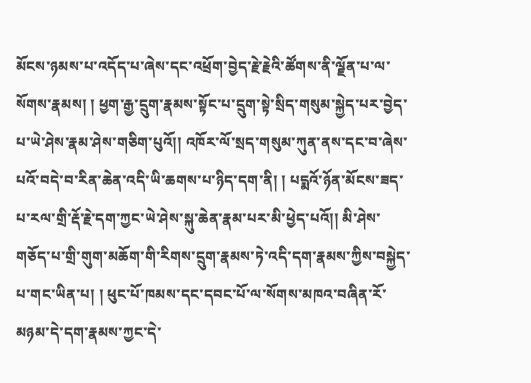མོངས་ཉམས་པ་འདོད་པ་ཞེས་དང་འཕྲོག་བྱེད་རྗེ་རྗེའི་ཚོགས་ནི་ལྗོན་པ་ལ་སོགས་རྣམས། ། ཕྱག་རྒྱ་དྲུག་རྣམས་སྟོང་པ་དྲུག་སྟེ་སྲིད་གསུམ་སྐྱེད་པར་བྱེད་པ་ཡེ་ཤེས་རྣམ་ཤེས་གཅིག་པུའོ།། འཁོར་ལོ་སྲད་གསུམ་ཀུན་ནས་དང་བ་ཞེས་པའོ་བདེ་བ་རིན་ཆེན་འདི་ཡི་ཆགས་པ་ཉིད་དག་ནི། ། པདྨའོ་ཉོན་མོངས་ཟད་པ་རལ་གྲི་རྡོ་རྗེ་དག་ཀྱང་ཡེ་ཤེས་སྐུ་ཆེན་རྣམ་པར་མི་ཕྱེད་པའོ།། མི་ཤེས་གཅོད་པ་གྲི་གུག་མཆོག་གི་རིགས་དྲུག་རྣམས་ཏེ་འདི་དག་རྣམས་ཀྱིས་བསྐྱེད་པ་གང་ཡིན་པ། ། ཕུང་པོ་ཁམས་དང་དབང་པོ་ལ་སོགས་མཁའ་བཞིན་རོ་མཉམ་དེ་དག་རྣམས་ཀྱང་དེ་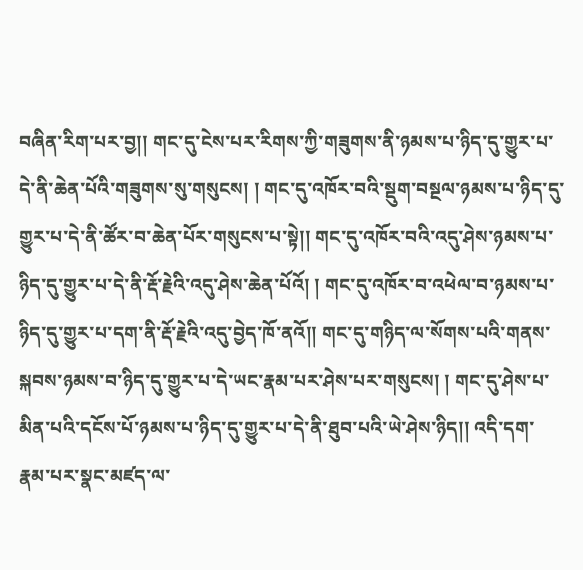བཞིན་རིག་པར་བྱ།། གང་དུ་ངེས་པར་རིགས་ཀྱི་གཟུགས་ནི་ཉམས་པ་ཉིད་དུ་གྱུར་པ་དེ་ནི་ཆེན་པོའི་གཟུགས་སུ་གསུངས། ། གང་དུ་འཁོར་བའི་སྡུག་བསྔལ་ཉམས་པ་ཉིད་དུ་གྱུར་པ་དེ་ནི་ཚོར་བ་ཆེན་པོར་གསུངས་པ་སྟེ།། གང་དུ་འཁོར་བའི་འདུ་ཤེས་ཉམས་པ་ཉིད་དུ་གྱུར་པ་དེ་ནི་རྡོ་རྗེའི་འདུ་ཤེས་ཆེན་པོའོ། ། གང་དུ་འཁོར་བ་འཕེལ་བ་ཉམས་པ་ཉིད་དུ་གྱུར་པ་དག་ནི་རྡོ་རྗེའི་འདུ་བྱེད་ཁོ་ནའོ།། གང་དུ་གཉིད་ལ་སོགས་པའི་གནས་སྐབས་ཉམས་བ་ཉིད་དུ་གྱུར་པ་དེ་ཡང་རྣམ་པར་ཤེས་པར་གསུངས། ། གང་དུ་ཤེས་པ་མིན་པའི་དངོས་པོ་ཉམས་པ་ཉིད་དུ་གྱུར་པ་དེ་ནི་ཐུབ་པའི་ཡེ་ཤེས་ཉིད།། འདི་དག་རྣམ་པར་སྣང་མཛད་ལ་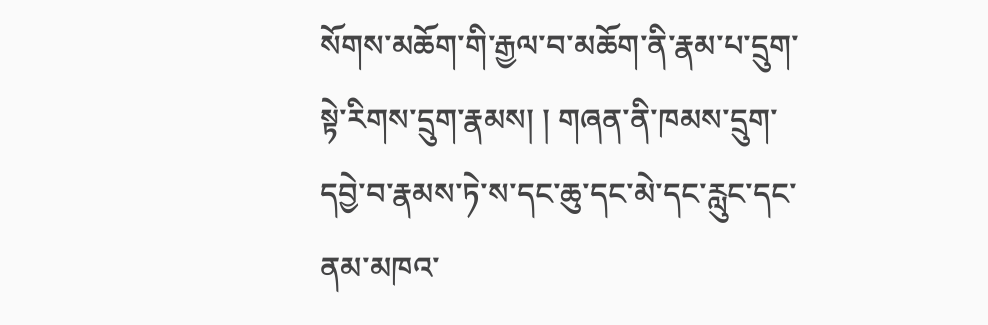སོགས་མཆོག་གི་རྒྱལ་བ་མཆོག་ནི་རྣམ་པ་དྲུག་སྟེ་རིགས་དྲུག་རྣམས། ། གཞན་ནི་ཁམས་དྲུག་དབྱེ་བ་རྣམས་ཏེ་ས་དང་ཆུ་དང་མེ་དང་རླུང་དང་ནམ་མཁའ་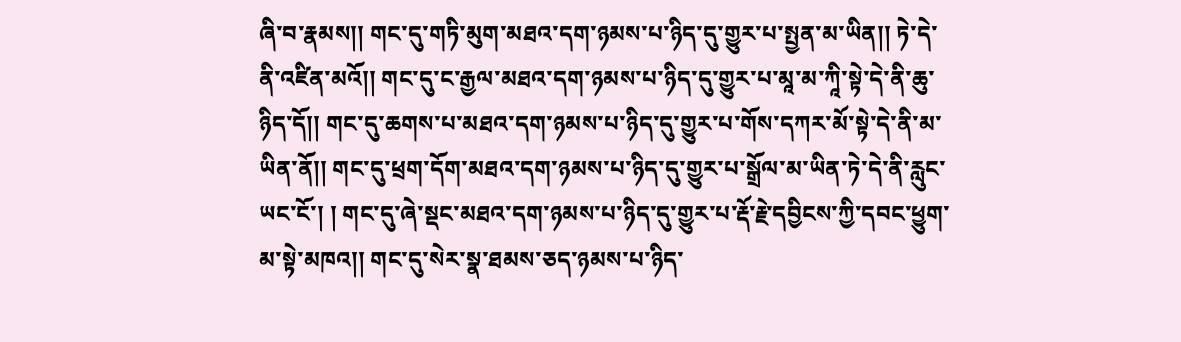ཞི་བ་རྣམས།། གང་དུ་གཏི་མུག་མཐའ་དག་ཉམས་པ་ཉིད་དུ་གྱུར་པ་སྤྱན་མ་ཡིན།། ཏེ་དེ་ནི་འཛིན་མའོ།། གང་དུ་ང་རྒྱལ་མཐའ་དག་ཉམས་པ་ཉིད་དུ་གྱུར་པ་མཱ་མ་ཀཱི་སྟེ་དེ་ནི་ཆུ་ཉིད་དོ།། གང་དུ་ཆགས་པ་མཐའ་དག་ཉམས་པ་ཉིད་དུ་གྱུར་པ་གོས་དཀར་མོ་སྟེ་དེ་ནི་མ་ཡིན་ནོ།། གང་དུ་ཕྲག་དོག་མཐའ་དག་ཉམས་པ་ཉིད་དུ་གྱུར་པ་སྒྲོལ་མ་ཡིན་ཏེ་དེ་ནི་རླུང་ཡང་ངོ་། ། གང་དུ་ཞེ་སྡང་མཐའ་དག་ཉམས་པ་ཉིད་དུ་གྱུར་པ་རྡོ་རྗེ་དབྱིངས་ཀྱི་དབང་ཕྱུག་མ་སྟེ་མཁའ།། གང་དུ་སེར་སྣ་ཐམས་ཅད་ཉམས་པ་ཉིད་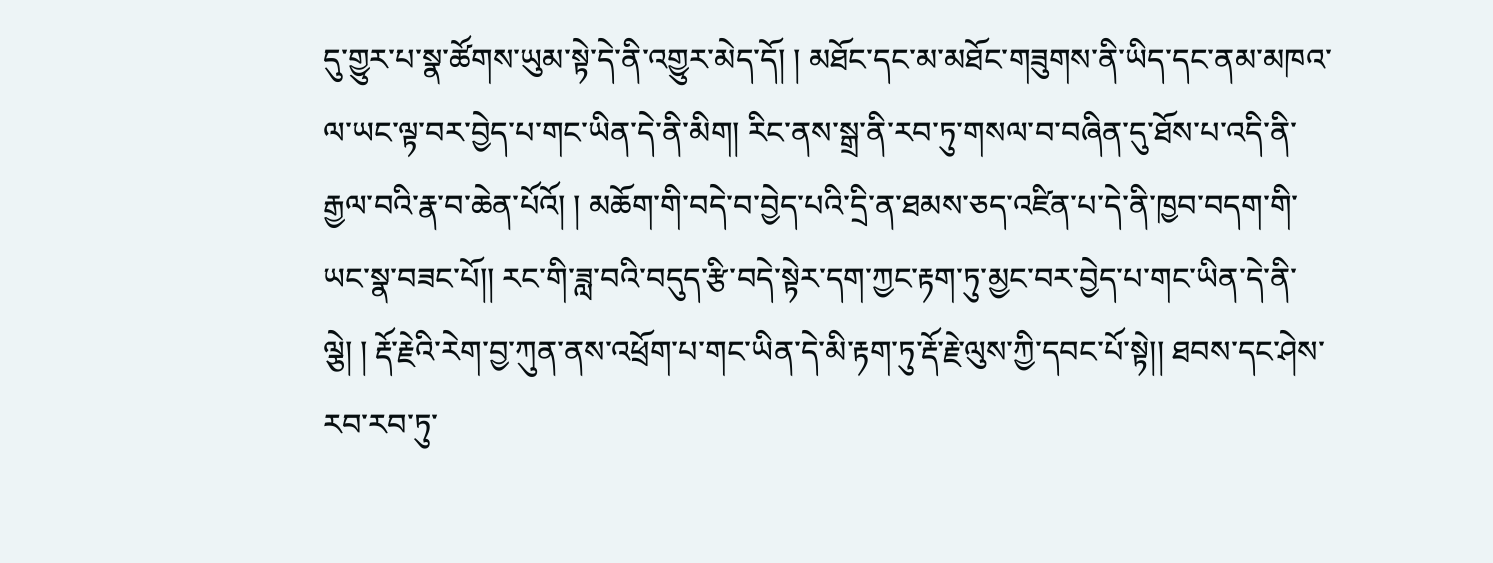དུ་གྱུར་པ་སྣ་ཚོགས་ཡུམ་སྟེ་དེ་ནི་འགྱུར་མེད་དོ། ། མཐོང་དང་མ་མཐོང་གཟུགས་ནི་ཡིད་དང་ནམ་མཁའ་ལ་ཡང་ལྟ་བར་བྱེད་པ་གང་ཡིན་དེ་ནི་མིག། རིང་ནས་སྒྲ་ནི་རབ་ཏུ་གསལ་བ་བཞིན་དུ་ཐོས་པ་འདི་ནི་རྒྱལ་བའི་རྣ་བ་ཆེན་པོའོ། ། མཆོག་གི་བདེ་བ་བྱེད་པའི་དྲི་ན་ཐམས་ཅད་འཛིན་པ་དེ་ནི་ཁྱབ་བདག་གི་ཡང་སྣ་བཟང་པོ།། རང་གི་ཟླ་བའི་བདུད་རྩི་བདེ་སྟེར་དག་ཀྱང་རྟག་ཏུ་མྱང་བར་བྱེད་པ་གང་ཡིན་དེ་ནི་ལྕེ། ། རྡོ་རྗེའི་རེག་བྱ་ཀུན་ནས་འཕྲོག་པ་གང་ཡིན་དེ་མི་རྟག་ཏུ་རྡོ་རྗེ་ལུས་ཀྱི་དབང་པོ་སྟེ།། ཐབས་དང་ཤེས་རབ་རབ་ཏུ་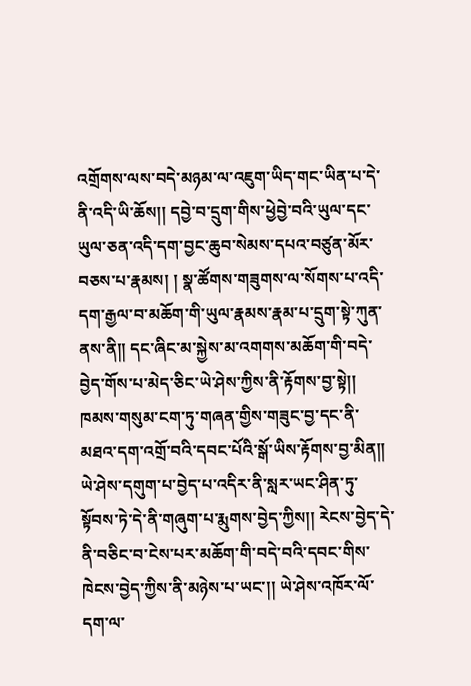འགྲོགས་ལས་བདེ་མཉམ་ལ་འཇུག་ཡིད་གང་ཡིན་པ་དེ་ནི་འདི་ཡི་ཆོས།། དབྱེ་བ་དྲུག་གིས་ཕྱེབྱེ་བའི་ཡུལ་དང་ཡུལ་ཅན་འདི་དག་བྱང་ཆུབ་སེམས་དཔའ་བཙུན་མོར་བཅས་པ་རྣམས། ། སྣ་ཚོགས་གཟུགས་ལ་སོགས་པ་འདི་དག་རྒྱལ་བ་མཆོག་གི་ཡུལ་རྣམས་རྣམ་པ་དྲུག་སྟེ་ཀུན་ནས་ནི།། དང་ཞིང་མ་སྐྱེས་མ་འགགས་མཆོག་གི་བདེ་བྱེད་གོས་པ་མེད་ཅིང་ཡེ་ཤེས་ཀྱིས་ནི་རྟོགས་བྱ་སྟེ།། ཁམས་གསུམ་ངག་ཏུ་གཞན་གྱིས་གཟུང་བྱ་དང་ནི་མཐའ་དག་འགྲོ་བའི་དབང་པོའི་སྒོ་ཡིས་རྟོགས་བྱ་མིན།། ཡེ་ཤེས་དགུག་པ་བྱེད་པ་འདིར་ནི་སླར་ཡང་ཤིན་ཏུ་སྟོབས་ཏེ་དེ་ནི་གཞུག་པ་རྨུགས་བྱེད་ཀྱིས།། རེངས་བྱེད་དེ་ནི་བཅིང་བ་ངེས་པར་མཆོག་གི་བདེ་བའི་དབང་གིས་ཁེངས་བྱེད་ཀྱིས་ནི་མཉེས་པ་ཡང་།། ཡེ་ཤེས་འཁོར་ལོ་དག་ལ་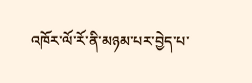འཁོར་ལོ་རོ་ནི་མཉམ་པར་བྱེད་པ་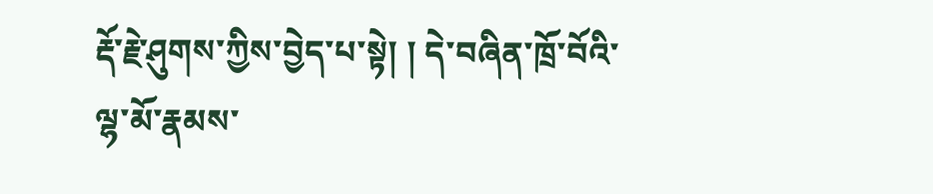རྡོ་རྗེ་ཤུགས་ཀྱིས་བྱེད་པ་སྟེ། ། དེ་བཞིན་ཁྲོ་བོའི་ལྷ་མོ་རྣམས་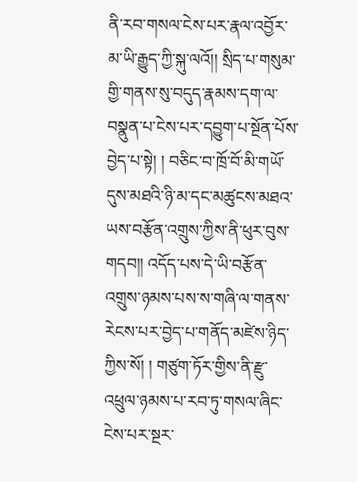ནི་རབ་གསལ་ངེས་པར་རྣལ་འབྱོར་མ་ཡི་རྒྱུད་ཀྱི་སྐུ་ལའོ།། སྲིད་པ་གསུམ་གྱི་གནས་སུ་བདུད་རྣམས་དག་ལ་བསྣུན་པ་ངེས་པར་དབྱུག་པ་སྔོན་པོས་བྱེད་པ་སྟེ། ། བཅིང་བ་ཁྲོ་བོ་མི་གཡོ་དུས་མཐའི་ཉི་མ་དང་མཚུངས་མཐའ་ཡས་བརྩོན་འགྲུས་ཀྱིས་ནི་ཕུར་བུས་གདབ།། འདོད་པས་དེ་ཡི་བརྩོན་འགྲུས་ཉམས་པས་ས་གཞི་ལ་གནས་རེངས་པར་བྱེད་པ་གནོད་མཛེས་ཉིད་ཀྱིས་སོ། ། གཙུག་ཏོར་གྱིས་ནི་རྫུ་འཕྲུལ་ཉམས་པ་རབ་ཏུ་གསལ་ཞིང་ངེས་པར་སྔར་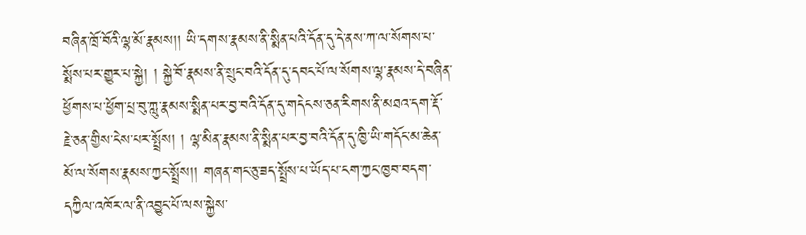བཞིན་ཁྲོ་བོའི་ལྷ་མོ་རྣམས།། ཡི་དགས་རྣམས་ནི་སྨིན་པའི་དོན་དུ་དེ་ནས་ཀ་ལ་སོགས་པ་སྨོས་པར་གྱུར་པ་སྐྱེ། ། སྐྱེ་བོ་རྣམས་ནི་སྲུང་བའི་དོན་དུ་དབང་པོ་ལ་སོགས་ལྷ་རྣམས་དེ་བཞིན་ཕྱོགས་པ་ཕྱོག་པྲ་བུ་ཀླུ་རྣམས་སྨིན་པར་བྱ་བའི་དོན་དུ་གདེངས་ཅན་རིགས་ནི་མཐའ་དག་རྡོ་རྗེ་ཅན་གྱིས་ངེས་པར་སྤྲོས། ། ལྷ་མིན་རྣམས་ནི་སྨིན་པར་བྱ་བའི་དོན་དུ་ཁྱི་ཡི་གདོང་མ་ཆེན་མོ་ལ་སོགས་རྣམས་ཀྱང་སྤྲོས།། གཞན་གང་ཅུ་ཟད་སྤྲོས་པ་ཡོད་པ་ངག་ཀྱང་ཁྱབ་བདག་དཀྱིལ་འཁོར་ལ་ནི་འབྱུང་པོ་ལས་སྐྱེས་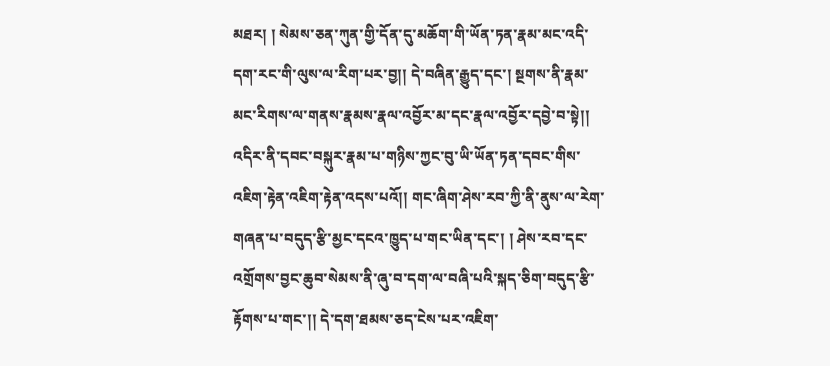མཐར། ། སེམས་ཅན་ཀུན་གྱི་དོན་དུ་མཆོག་གི་ཡོན་ཏན་རྣམ་མང་འདི་དག་རང་གི་ལུས་ལ་རིག་པར་བྱ།། དེ་བཞིན་རྒྱུད་དང་། སྔགས་ནི་རྣམ་མང་རིགས་ལ་གནས་རྣམས་རྣལ་འབྱོར་མ་དང་རྣལ་འབྱོར་དབྱེ་བ་སྟེ།། འདིར་ནི་དབང་བསྐུར་རྣམ་པ་གཉིས་ཀྱང་བུ་ཡི་ཡོན་ཏན་དབང་གིས་འཇིག་རྟེན་འཇིག་རྟེན་འདས་པའོ།། གང་ཞིག་ཤེས་རབ་ཀྱི་ནི་ནུས་ལ་རེག་གཞན་པ་བདུད་རྩི་མྱང་དངའ་ཁྱུད་པ་གང་ཡིན་དང་། ། ཤེས་རབ་དང་འགྲོགས་བྱང་ཆུབ་སེམས་ནི་ཞུ་བ་དག་ལ་བཞི་པའི་སྐད་ཅིག་བདུད་རྩི་རྟོགས་པ་གང་།། དེ་དག་ཐམས་ཅད་ངེས་པར་འཇིག་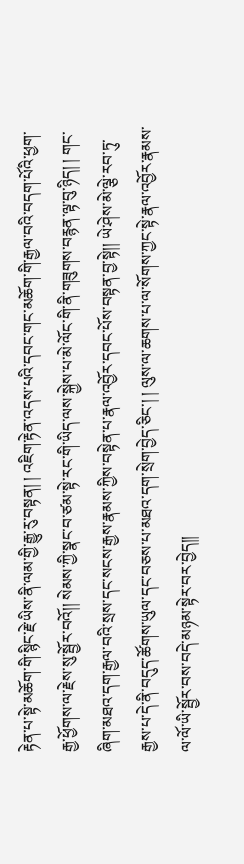རྟེན་པ་སྟེ་མཆོག་གི་སྙིང་རྗེ་ཡིས་ནི་ལམ་གྱི་རྒྱུ་རུ་བསྟན། ། འཇིག་རྟེན་འདས་པའི་དབང་གང་མཆོག་གི་རྒྱལ་བའི་བདག་པོའི་ཕྱག་རྒྱ་ཕྱོགས་ལ་རྗེས་སུ་སྦྱོར་བའོ།། སེམས་ཀྱི་སྣང་བ་ཙམ་སྟེ་རང་གི་ཡིད་ལས་སྐྱེས་པ་མེ་ལོང་གི་ནི་གཟུགས་བརྙན་ལྟ་བུ་ཉིད། ། གང་ཞིག་མཐའ་དག་རྒྱལ་བའི་སྲས་དང་སངས་རྒྱས་རྣམས་ཀྱིས་བསྟེན་པ་རྣལ་འབྱོར་དབང་པོས་བསྟན་བྱ་སྟེ།། ཡེ་ཤེས་མེ་ལྕེ་རབ་ཏུ་རྒྱས་པ་དེ་ནི་བདུད་ཚོགས་ཡུལ་དང་བཅས་པ་མཐའ་དག་སྲེག་བྱེད་ཅིང་། ། ལུས་ལ་ཆགས་པ་ལ་སོགས་ཀྱང་སྟེ་རྣལ་འབྱོར་རྣམས་ལ་ལོ་ཡི་སྦྱོར་བས་བདེ་མཉམ་སྟེར་བར་བྱེད།།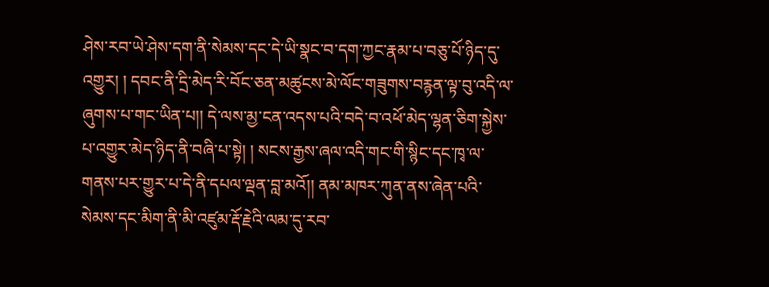ཤེས་རབ་ཡེ་ཤེས་དག་ནི་སེམས་དང་དེ་ཡི་སྣང་བ་དག་ཀྱང་རྣམ་པ་བཅུ་པོ་ཉིད་དུ་འགྱུར། ། དབང་ནི་དྲི་མེད་རི་བོང་ཅན་མཚུངས་མེ་ལོང་གཟུགས་བརྙན་ལྟ་བུ་འདི་ལ་ཞུགས་པ་གང་ཡིན་པ།། དེ་ལས་མྱ་ངན་འདས་པའི་བདེ་བ་འཕོ་མེད་ལྷན་ཅིག་སྐྱེས་པ་འགྱུར་མེད་ཉིད་ནི་བཞི་པ་སྟེ། ། སངས་རྒྱས་ཞལ་འདི་གང་གི་སྙིང་དང་ཁྭ་ལ་གནས་པར་གྱུར་པ་དེ་ནི་དཔལ་ལྡན་བླ་མའོ།། ནམ་མཁར་ཀུན་ནས་ཞེན་པའི་སེམས་དང་མིག་ནི་མི་འཛུམ་རྡོ་རྗེའི་ལམ་དུ་རབ་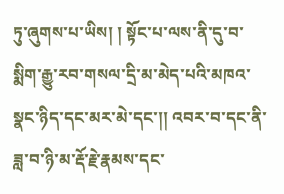ཏུ་ཞུགས་པ་ཡིས། ། སྟོང་པ་ལས་ནི་དུ་བ་སྨིག་རྒྱུ་རབ་གསལ་དྲི་མ་མེད་པའི་མཁའ་སྣང་ཉིད་དང་མར་མེ་དང་།། འབར་བ་དང་ནི་ཟླ་བ་ཉི་མ་རྡོ་རྗེ་རྣམས་དང་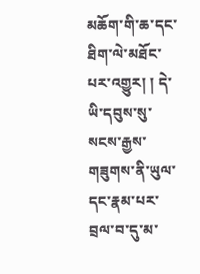མཆོག་གི་ཆ་དང་ཐིག་ལེ་མཐོང་པར་འགྱུར། ། དེ་ཡི་དབུས་སུ་སངས་རྒྱས་གཟུགས་ནི་ཡུལ་དང་རྣམ་པར་བྲལ་བ་དུ་མ་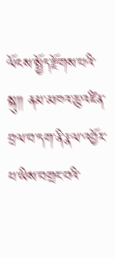ལོངས་སྤྱོད་རྫོགས་པའི་སྐུ།། ནམ་མཁའ་ཆུ་འཛིན་བྲལ་བ་དག་ནི་རྣལ་འབྱོར་པ་ཡིས་བགྲང་བའི་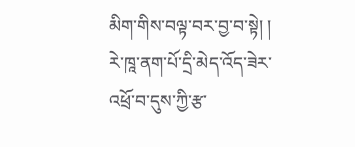མིག་གིས་བལྟ་བར་བྱ་བ་སྟེ། ། རེ་ཁཱ་ནག་པོ་དྲི་མེད་འོད་ཟེར་འཕྲོ་བ་དུས་ཀྱི་རྩ་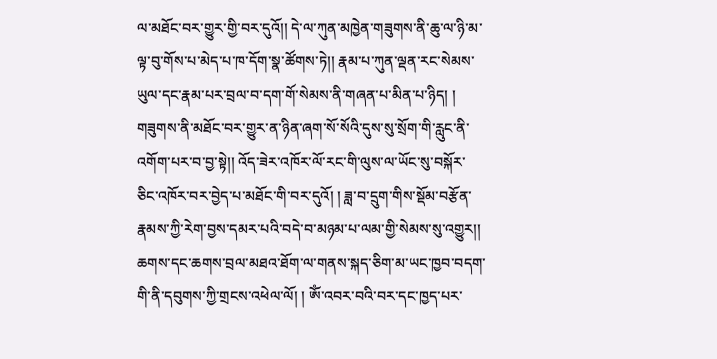ལ་མཐོང་བར་གྱུར་གྱི་བར་དུའོ།། དེ་ལ་ཀུན་མཁྱེན་གཟུགས་ནི་ཆུ་ལ་ཉི་མ་ལྟ་བུ་གོས་པ་མེད་པ་ཁ་དོག་སྣ་ཚོགས་ཏེ།། རྣམ་པ་ཀུན་ལྡན་རང་སེམས་ཡུལ་དང་རྣམ་པར་བྲལ་བ་དག་གོ་སེམས་ནི་གཞན་པ་མིན་པ་ཉིད། ། གཟུགས་ནི་མཐོང་བར་གྱུར་ན་ཉིན་ཞག་སོ་སོའི་དུས་སུ་སྲོག་གི་རླུང་ནི་འགོག་པར་བ་བྱ་སྟེ།། འོད་ཟེར་འཁོར་ལོ་རང་གི་ལུས་ལ་ཡོང་སུ་བསྐོར་ཅིང་འཁོར་བར་བྱེད་པ་མཐོང་གི་བར་དུའོ། ། ཟླ་བ་དྲུག་གིས་སྡོམ་བརྩོན་རྣམས་ཀྱི་རེག་བྱས་དམར་པའི་བདེ་བ་མཉམ་པ་ལམ་གྱི་སེམས་སུ་འགྱུར།། ཆགས་དང་ཆགས་བྲལ་མཐའ་ཐོག་ལ་གནས་སྐད་ཅིག་མ་ཡང་ཁྱབ་བདག་གི་ནི་དབུགས་ཀྱི་གྲངས་འཕེལ་ལོ། ། ཨོཾ་འབར་བའི་བར་དང་ཁྱད་པར་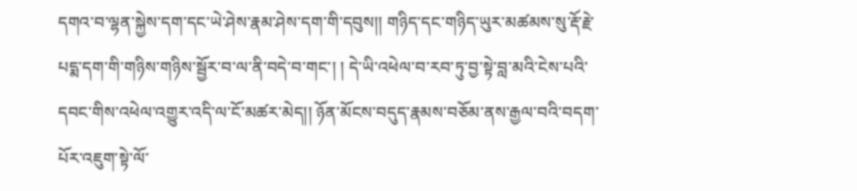དགའ་བ་ལྷན་སྐྱེས་དག་དང་ཡེ་ཤེས་རྣམ་ཤེས་དག་གི་དབུས།། གཉིད་དང་གཉིད་ཡུར་མཚམས་སུ་རྡོ་རྗེ་པདྨ་དག་གི་གཉིས་གཉིས་སྦྱོར་བ་ལ་ནི་བདེ་བ་གང་། ། དེ་ཡི་འཕེལ་བ་རབ་ཏུ་བྱ་སྟེ་བླ་མའི་ངེས་པའི་དབང་གིས་འཕེལ་འགྱུར་འདི་ལ་ངོ་མཚར་མེད།། ཉོན་མོངས་བདུད་རྣམས་བཅོམ་ནས་རྒྱལ་བའི་བདག་པོར་འཇུག་སྟེ་ལོ་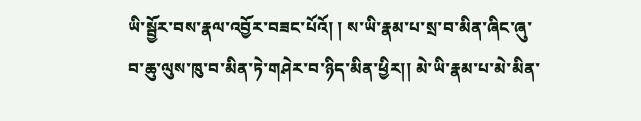ཡི་སྦྱོར་བས་རྣལ་འབྱོར་བཟང་པོའོ། ། ས་ཡི་རྣམ་པ་སྲ་བ་མིན་ཞིང་ཞུ་བ་ཆུ་ལུས་ཁུ་བ་མིན་ཏེ་གཤེར་བ་ཉིད་མིན་ཕྱིར།། མེ་ཡི་རྣམ་པ་མེ་མིན་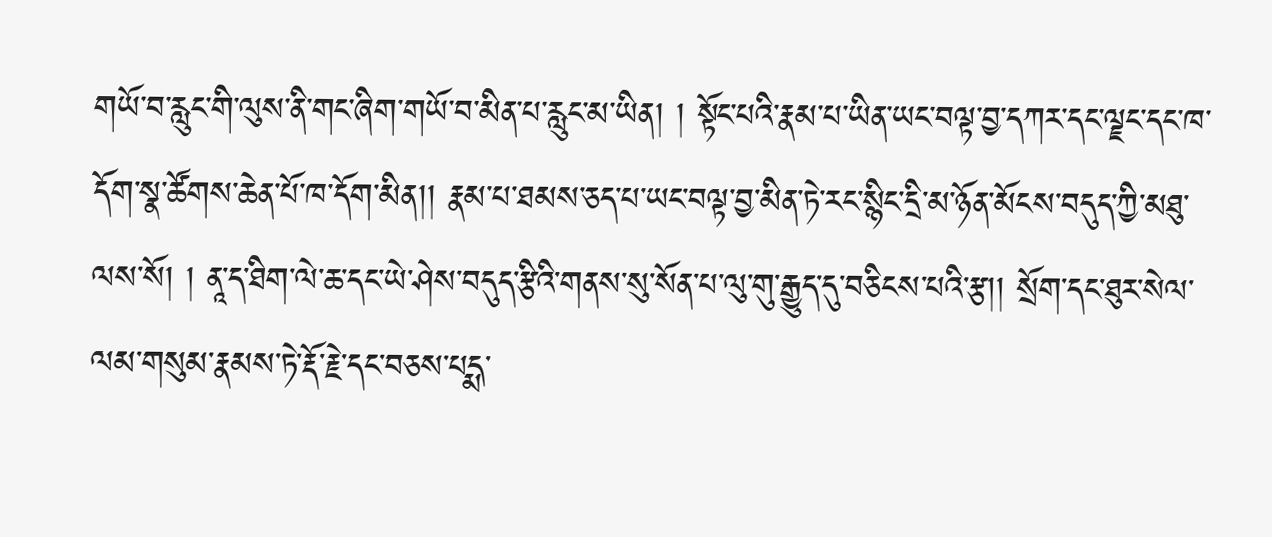གཡོ་བ་རླུང་གི་ལུས་ནི་གང་ཞིག་གཡོ་བ་མིན་པ་རླུང་མ་ཡིན། ། སྟོང་པའི་རྣམ་པ་ཡིན་ཡང་བལྟ་བྱ་དཀར་དང་ལྗང་དང་ཁ་དོག་སྣ་ཚོགས་ཆེན་པོ་ཁ་དོག་མིན།། རྣམ་པ་ཐམས་ཅད་པ་ཡང་བལྟ་བྱ་མིན་ཏེ་རང་སྙིང་དྲི་མ་ཉོན་མོངས་བདུད་ཀྱི་མཐུ་ལས་སོ། ། ནཱ་ད་ཐིག་ལེ་ཆ་དང་ཡེ་ཤེས་བདུད་རྩིའི་གནས་སུ་སོན་པ་ལུ་གུ་རྒྱུད་དུ་བཅིངས་པའི་རྩ།། སྲོག་དང་ཐུར་སེལ་ལམ་གསུམ་རྣམས་ཏེ་རྡོ་རྗེ་དང་བཅས་པདྨ་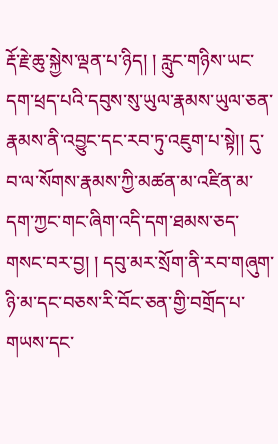རྡོ་རྗེ་ཆུ་སྐྱེས་ལྡན་པ་ཉིད། ། རླུང་གཉིས་ཡང་དག་ཕྲད་པའི་དབུས་སུ་ཡུལ་རྣམས་ཡུལ་ཅན་རྣམས་ནི་འབྱུང་དང་རབ་ཏུ་འཇུག་པ་སྟེ།། དུ་བ་ལ་སོགས་རྣམས་ཀྱི་མཚན་མ་འཛིན་མ་དག་ཀྱང་གང་ཞིག་འདི་དག་ཐམས་ཅད་གསང་བར་བྱ། ། དབུ་མར་སྲོག་ནི་རབ་གཞུག་ཉི་མ་དང་བཅས་རི་བོང་ཅན་གྱི་བགྲོད་པ་གཡས་དང་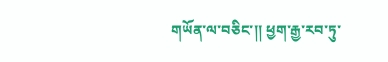གཡོན་ལ་བཅིང་།། ཕྱག་རྒྱ་རབ་ཏུ་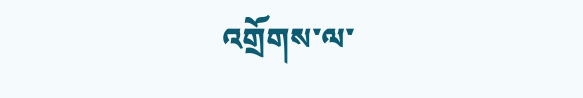འགྲོགས་ལ་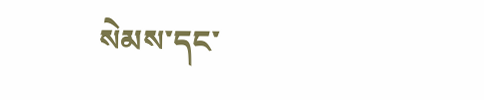སེམས་དང་